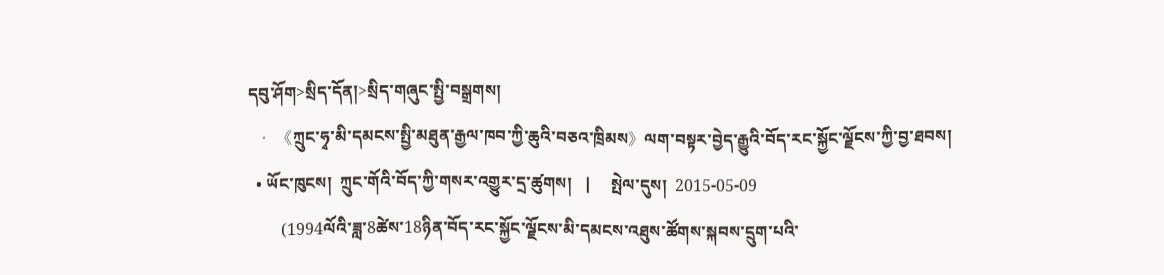དབུ་ཤོག>སྲིད་དོན།>སྲིད་གཞུང་སྤྱི་བསྒྲགས།
  • 《ཀྲུང་ཧྭ་མི་དམངས་སྤྱི་མཐུན་རྒྱལ་ཁབ་ཀྱི་ཆུའི་བཅའ་ཁྲིམས》ལག་བསྟར་བྱེད་རྒྱུའི་བོད་རང་སྐྱོང་ལྗོངས་ཀྱི་བྱ་ཐབས།
  • ཡོང་ཁུངས།  ཀྲུང་གོའི་བོད་ཀྱི་གསར་འགྱུར་དྲ་ཚུགས།   |     སྤེལ་དུས།  2015-05-09
        (1994ལོའི་ཟླ་8ཚེས་18ཉིན་བོད་རང་སྐྱོང་ལྗོངས་མི་དམངས་འཐུས་ཚོགས་སྐབས་དྲུག་པའི་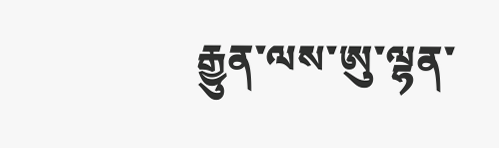རྒྱུན་ལས་ཨུ་ལྷན་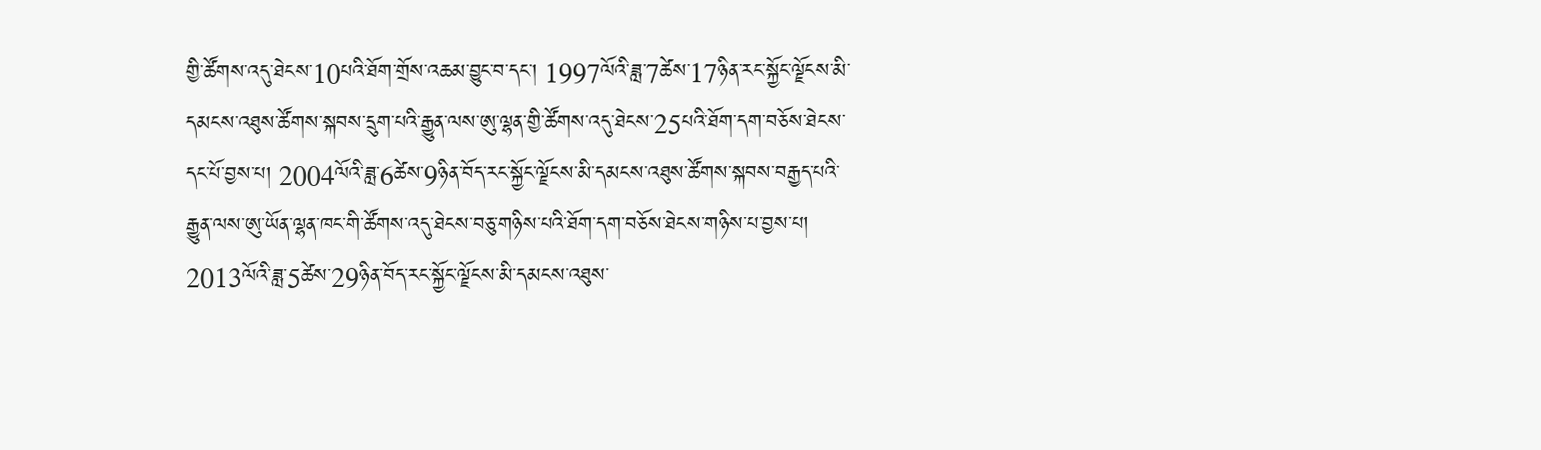གྱི་ཚོགས་འདུ་ཐེངས་10པའི་ཐོག་གྲོས་འཆམ་བྱུང་བ་དང་། 1997ལོའི་ཟླ་7ཚེས་17ཉིན་རང་སྐྱོང་ལྗོངས་མི་དམངས་འཐུས་ཚོགས་སྐབས་དྲུག་པའི་རྒྱུན་ལས་ཨུ་ལྷན་གྱི་ཚོགས་འདུ་ཐེངས་25པའི་ཐོག་དག་བཅོས་ཐེངས་དང་པོ་བྱས་པ། 2004ལོའི་ཟླ་6ཚེས་9ཉིན་བོད་རང་སྐྱོང་ལྗོངས་མི་དམངས་འཐུས་ཚོགས་སྐབས་བརྒྱད་པའི་རྒྱུན་ལས་ཨུ་ཡོན་ལྷན་ཁང་གི་ཚོགས་འདུ་ཐེངས་བཅུ་གཉིས་པའི་ཐོག་དག་བཅོས་ཐེངས་གཉིས་པ་བྱས་པ། 2013ལོའི་ཟླ་5ཚེས་29ཉིན་བོད་རང་སྐྱོང་ལྗོངས་མི་དམངས་འཐུས་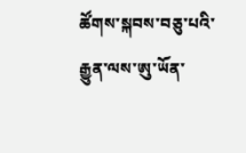ཚོགས་སྐབས་བཅུ་པའི་རྒྱུན་ལས་ཨུ་ཡོན་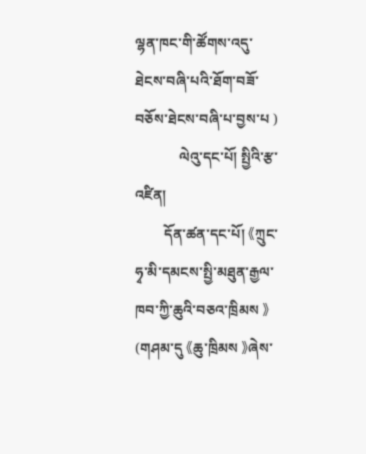ལྷན་ཁང་གི་ཚོགས་འདུ་ཐེངས་བཞི་པའི་ཐོག་བཟོ་བཅོས་ཐེངས་བཞི་པ་བྱས་པ )
            ལེའུ་དང་པོ། སྤྱིའི་རྩ་འཛིན།
        དོན་ཚན་དང་པོ། 《ཀྲུང་ཧྭ་མི་དམངས་སྤྱི་མཐུན་རྒྱལ་ཁབ་ཀྱི་ཆུའི་བཅའ་ཁྲིམས 》(གཤམ་དུ 《ཆུ་ཁྲིམས 》ཞེས་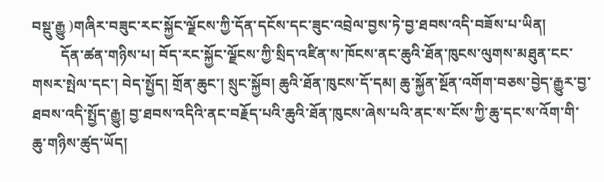བསྡུ་རྒྱུ )གཞིར་བཟུང་རང་སྐྱོང་ལྗོངས་ཀྱི་དོན་དངོས་དང་ཟུང་འབྲེལ་བྱས་ཏེ་བྱ་ཐབས་འདི་བཟོས་པ་ཡིན།
        དོན་ཚན་གཉིས་པ། བོད་རང་སྐྱོང་ལྗོངས་ཀྱི་སྲིད་འཛིན་ས་ཁོངས་ནང་ཆུའི་ཐོན་ཁུངས་ལུགས་མཐུན་ངང་གསར་སྤེལ་དང་། བེད་སྤྱོད། གྲོན་ཆུང་། སྲུང་སྐྱོབ། ཆུའི་ཐོན་ཁུངས་དོ་དམ། ཆུ་སྐྱོན་སྔོན་འགོག་བཅས་བྱེད་རྒྱུར་བྱ་ཐབས་འདི་སྤྱོད་རྒྱུ། བྱ་ཐབས་འདིའི་ནང་བརྗོད་པའི་ཆུའི་ཐོན་ཁུངས་ཞེས་པའི་ནང་ས་ངོས་ཀྱི་ཆུ་དང་ས་འོག་གི་ཆུ་གཉིས་ཚུད་ཡོད།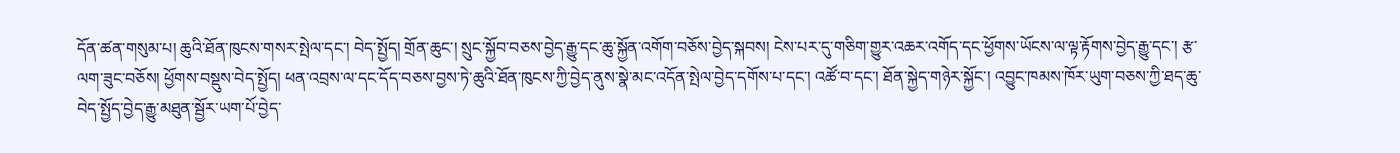དོན་ཚན་གསུམ་པ། ཆུའི་ཐོན་ཁུངས་གསར་སྤེལ་དང་། བེད་སྤྱོད། གྲོན་ཆུང་། སྲུང་སྐྱོབ་བཅས་བྱེད་རྒྱུ་དང་ཆུ་སྐྱོན་འགོག་བཅོས་བྱེད་སྐབས། ངེས་པར་དུ་གཅིག་གྱུར་འཆར་འགོད་དང་ཕྱོགས་ཡོངས་ལ་ལྟ་རྟོགས་བྱེད་རྒྱུ་དང་། རྩ་ལག་ཟུང་བཅོས། ཕྱོགས་བསྡུས་བེད་སྤྱོད། ཕན་འབྲས་ལ་དང་དོད་བཅས་བྱས་ཏེ་ཆུའི་ཐོན་ཁུངས་ཀྱི་བྱེད་ནུས་སྣེ་མང་འདོན་སྤེལ་བྱེད་དགོས་པ་དང་། འཚོ་བ་དང་། ཐོན་སྐྱེད་གཉེར་སྐྱོང་། འབྱུང་ཁམས་ཁོར་ཡུག་བཅས་ཀྱི་ཐད་ཆུ་བེད་སྤྱོད་བྱེད་རྒྱུ་མཐུན་སྦྱོར་ཡག་པོ་བྱེད་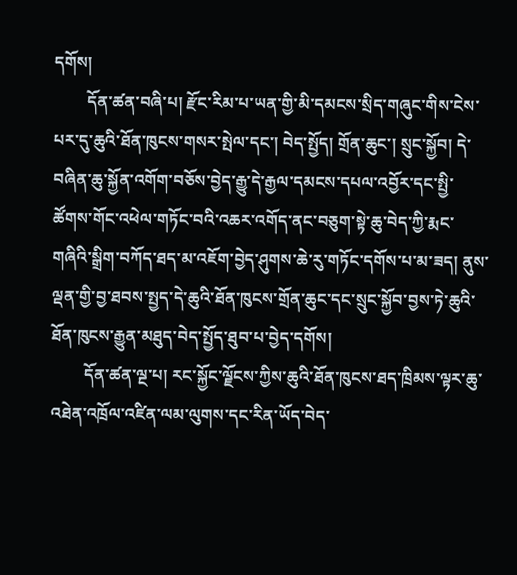དགོས།
        དོན་ཚན་བཞི་པ། རྫོང་རིམ་པ་ཡན་གྱི་མི་དམངས་སྲིད་གཞུང་གིས་ངེས་པར་དུ་ཆུའི་ཐོན་ཁུངས་གསར་སྤེལ་དང་། བེད་སྤྱོད། གྲོན་ཆུང་། སྲུང་སྐྱོབ། དེ་བཞིན་ཆུ་སྐྱོན་འགོག་བཅོས་བྱེད་རྒྱུ་དེ་རྒྱལ་དམངས་དཔལ་འབྱོར་དང་སྤྱི་ཚོགས་གོང་འཕེལ་གཏོང་བའི་འཆར་འགོད་ནང་བཅུག་སྟེ་ཆུ་བེད་ཀྱི་རྨང་གཞིའི་སྒྲིག་བཀོད་ཐད་མ་འཇོག་བྱེད་ཤུགས་ཆེ་རུ་གཏོང་དགོས་པ་མ་ཟད། ནུས་ལྡན་གྱི་བྱ་ཐབས་སྤྱད་དེ་ཆུའི་ཐོན་ཁུངས་གྲོན་ཆུང་དང་སྲུང་སྐྱོབ་བྱས་ཏེ་ཆུའི་ཐོན་ཁུངས་རྒྱུན་མཐུད་བེད་སྤྱོད་ཐུབ་པ་བྱེད་དགོས།
        དོན་ཚན་ལྔ་པ། རང་སྐྱོང་ལྗོངས་ཀྱིས་ཆུའི་ཐོན་ཁུངས་ཐད་ཁྲིམས་ལྟར་ཆུ་འཐེན་འཁྲོལ་འཛིན་ལམ་ལུགས་དང་རིན་ཡོད་བེད་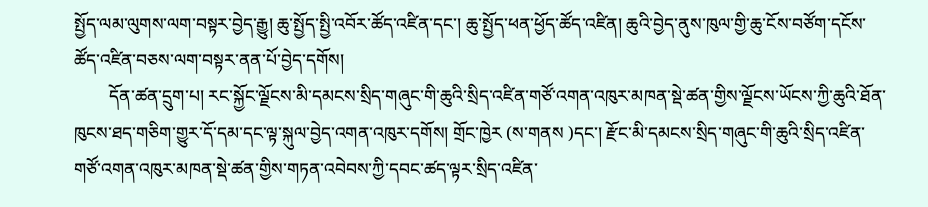སྤྱོད་ལམ་ལུགས་ལག་བསྟར་བྱེད་རྒྱུ། ཆུ་སྤྱོད་སྤྱི་འབོར་ཚོད་འཛིན་དང་། ཆུ་སྤྱོད་ཕན་ཕྱོད་ཚོད་འཛིན། ཆུའི་བྱེད་ནུས་ཁུལ་གྱི་ཆུ་ངོས་བཙོག་དངོས་ཚོད་འཛིན་བཅས་ལག་བསྟར་ནན་པོ་བྱེད་དགོས།
        དོན་ཚན་དྲུག་པ། རང་སྐྱོང་ལྗོངས་མི་དམངས་སྲིད་གཞུང་གི་ཆུའི་སྲིད་འཛིན་གཙོ་འགན་འཁུར་མཁན་སྡེ་ཚན་གྱིས་ལྗོངས་ཡོངས་ཀྱི་ཆུའི་ཐོན་ཁུངས་ཐད་གཅིག་གྱུར་དོ་དམ་དང་ལྟ་སྐུལ་བྱེད་འགན་འཁུར་དགོས། གྲོང་ཁྱེར (ས་གནས )དང་། རྫོང་མི་དམངས་སྲིད་གཞུང་གི་ཆུའི་སྲིད་འཛིན་གཙོ་འགན་འཁུར་མཁན་སྡེ་ཚན་གྱིས་གཏན་འབེབས་ཀྱི་དབང་ཚད་ལྟར་སྲིད་འཛིན་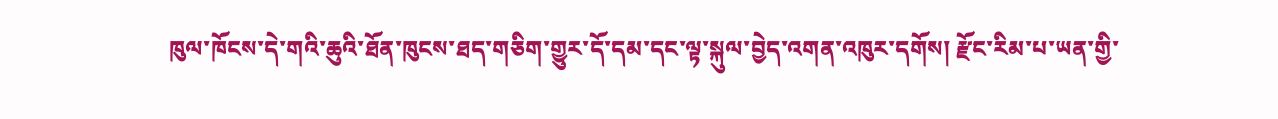ཁུལ་ཁོངས་དེ་གའི་ཆུའི་ཐོན་ཁུངས་ཐད་གཅིག་གྱུར་དོ་དམ་དང་ལྟ་སྐུལ་བྱེད་འགན་འཁུར་དགོས། རྫོང་རིམ་པ་ཡན་གྱི་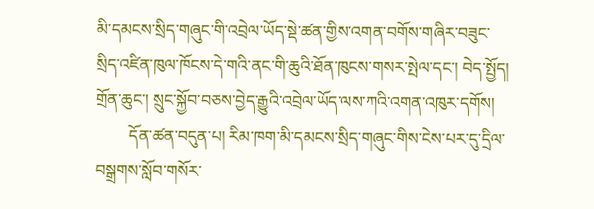མི་དམངས་སྲིད་གཞུང་གི་འབྲེལ་ཡོད་སྡེ་ཚན་གྱིས་འགན་བགོས་གཞིར་བཟུང་སྲིད་འཛིན་ཁུལ་ཁོངས་དེ་གའི་ནང་གི་ཆུའི་ཐོན་ཁུངས་གསར་སྤེལ་དང་། བེད་སྤྱོད། གྲོན་ཆུང་། སྲུང་སྐྱོབ་བཅས་བྱེད་རྒྱུའི་འབྲེལ་ཡོད་ལས་ཀའི་འགན་འཁུར་དགོས།
        དོན་ཚན་བདུན་པ། རིམ་ཁག་མི་དམངས་སྲིད་གཞུང་གིས་ངེས་པར་དུ་དྲིལ་བསྒྲགས་སློབ་གསོར་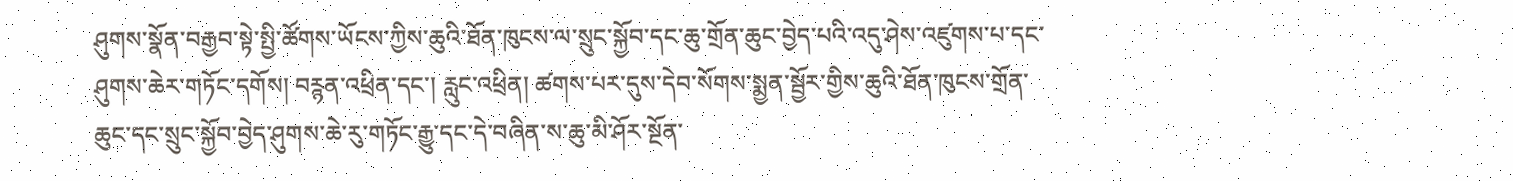ཤུགས་སྣོན་བརྒྱབ་སྟེ་སྤྱི་ཚོགས་ཡོངས་ཀྱིས་ཆུའི་ཐོན་ཁུངས་ལ་སྲུང་སྐྱོབ་དང་ཆུ་གྲོན་ཆུང་བྱེད་པའི་འདུ་ཤེས་འཛུགས་པ་དང་ཤུགས་ཆེར་གཏོང་དགོས། བཪྙན་འཕྲིན་དང་། རླུང་འཕྲིན། ཚགས་པར་དུས་དེབ་སོགས་སྨྱན་སྦྱོར་གྱིས་ཆུའི་ཐོན་ཁུངས་གྲོན་ཆུང་དང་སྲུང་སྐྱོབ་བྱེད་ཤུགས་ཆེ་རུ་གཏོང་རྒྱུ་དང་དེ་བཞིན་ས་ཆུ་མི་ཤོར་སྔོན་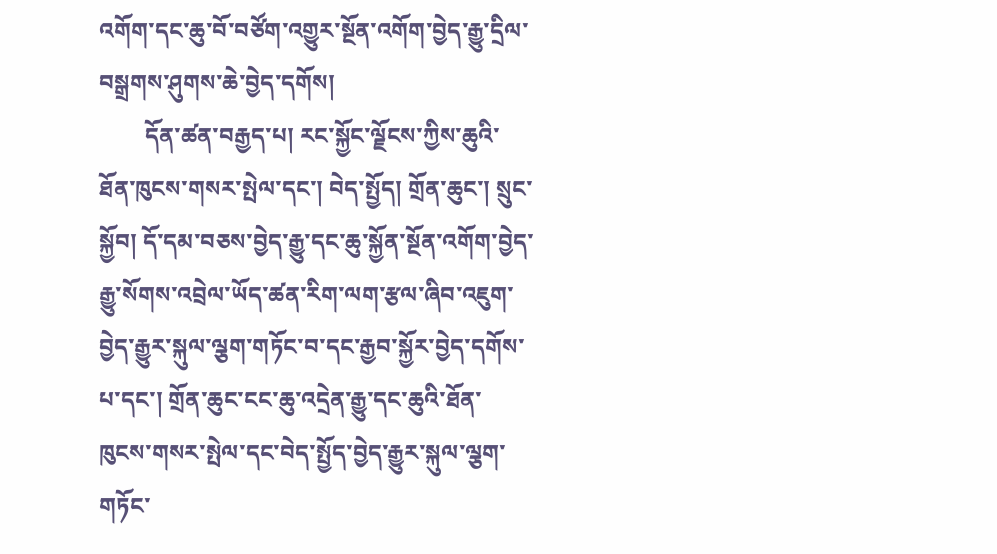འགོག་དང་ཆུ་བོ་བཙོག་འགྱུར་སྔོན་འགོག་བྱེད་རྒྱུ་དྲིལ་བསྒྲགས་ཤུགས་ཆེ་བྱེད་དགོས།
        དོན་ཚན་བརྒྱད་པ། རང་སྐྱོང་ལྗོངས་ཀྱིས་ཆུའི་ཐོན་ཁུངས་གསར་སྤེལ་དང་། བེད་སྤྱོད། གྲོན་ཆུང་། སྲུང་སྐྱོབ། དོ་དམ་བཅས་བྱེད་རྒྱུ་དང་ཆུ་སྐྱོན་སྔོན་འགོག་བྱེད་རྒྱུ་སོགས་འབྲེལ་ཡོད་ཚན་རིག་ལག་རྩལ་ཞིབ་འཇུག་བྱེད་རྒྱུར་སྐུལ་ལྕག་གཏོང་བ་དང་རྒྱབ་སྐྱོར་བྱེད་དགོས་པ་དང་། གྲོན་ཆུང་ངང་ཆུ་འདྲེན་རྒྱུ་དང་ཆུའི་ཐོན་ཁུངས་གསར་སྤེལ་དང་བེད་སྤྱོད་བྱེད་རྒྱུར་སྐུལ་ལྕག་གཏོང་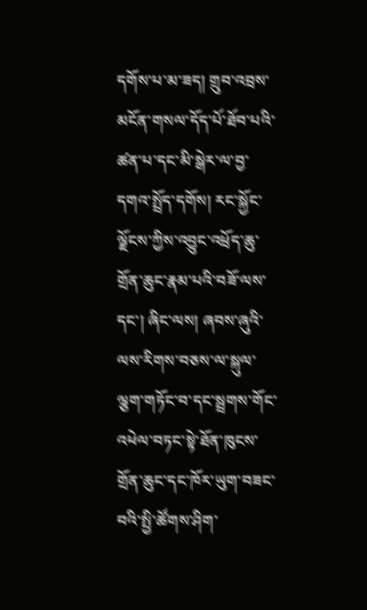དགོས་པ་མ་ཟད། གྲུབ་འབྲས་མངོན་གསལ་དོད་པོ་ཐོབ་པའི་ཚན་པ་དང་མི་སྒེར་ལ་བྱ་དགའ་སྤྲོད་དགོས། རང་སྐྱོང་ལྗོངས་ཀྱིས་འབྱུང་འཕྲོད་ཆུ་གྲོན་ཆུང་རྣམ་པའི་བཟོ་ལས་དང་། ཞིང་ལས། ཞབས་ཞུའི་ལས་རིགས་བཅས་ལ་སྐུལ་ལྕག་གཏོང་བ་དང་སྦྲགས་གོང་འཕེལ་བཏང་སྟེ་ཐོན་ཁུངས་གྲོན་ཆུང་དང་ཁོར་ཡུག་བཟང་བའི་སྤྱི་ཚོགས་ཤིག་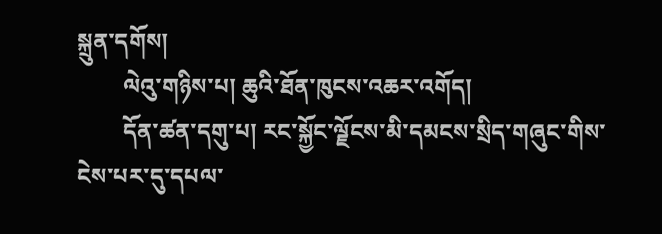སྐྲུན་དགོས།
        ལེའུ་གཉིས་པ། ཆུའི་ཐོན་ཁུངས་འཆར་འགོད།
        དོན་ཚན་དགུ་པ། རང་སྐྱོང་ལྗོངས་མི་དམངས་སྲིད་གཞུང་གིས་ངེས་པར་དུ་དཔལ་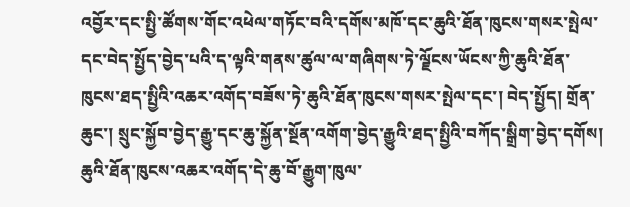འབྱོར་དང་སྤྱི་ཚོགས་གོང་འཕེལ་གཏོང་བའི་དགོས་མཁོ་དང་ཆུའི་ཐོན་ཁུངས་གསར་སྤེལ་དང་བེད་སྤྱོད་བྱེད་པའི་ད་ལྟའི་གནས་ཚུལ་ལ་གཞིགས་ཏེ་ལྗོངས་ཡོངས་ཀྱི་ཆུའི་ཐོན་ཁུངས་ཐད་སྤྱིའི་འཆར་འགོད་བཟོས་ཏེ་ཆུའི་ཐོན་ཁུངས་གསར་སྤེལ་དང་། བེད་སྤྱོད། གྲོན་ཆུང་། སྲུང་སྐྱོབ་བྱེད་རྒྱུ་དང་ཆུ་སྐྱོན་སྔོན་འགོག་བྱེད་རྒྱུའི་ཐད་སྤྱིའི་བཀོད་སྒྲིག་བྱེད་དགོས། ཆུའི་ཐོན་ཁུངས་འཆར་འགོད་དེ་ཆུ་བོ་རྒྱུག་ཁུལ་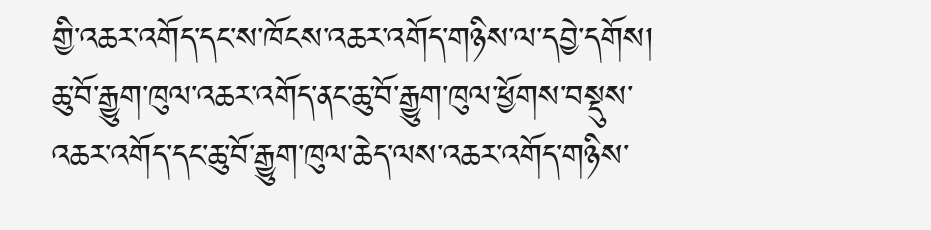གྱི་འཆར་འགོད་དང་ས་ཁོངས་འཆར་འགོད་གཉིས་ལ་དབྱེ་དགོས། ཆུ་བོ་རྒྱུག་ཁུལ་འཆར་འགོད་ནང་ཆུ་བོ་རྒྱུག་ཁུལ་ཕྱོགས་བསྡུས་འཆར་འགོད་དང་ཆུ་བོ་རྒྱུག་ཁུལ་ཆེད་ལས་འཆར་འགོད་གཉིས་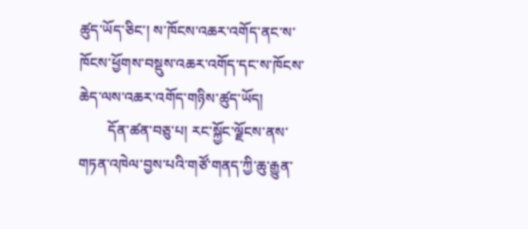ཚུད་ཡོད་ཅིང་། ས་ཁོངས་འཆར་འགོད་ནང་ས་ཁོངས་ཕྱོགས་བསྡུས་འཆར་འགོད་དང་ས་ཁོངས་ཆེད་ལས་འཆར་འགོད་གཉིས་ཚུད་ཡོད།
        དོན་ཚན་བཅུ་པ། རང་སྐྱོང་ལྗོངས་ནས་གཏན་འཁེལ་བྱས་པའི་གཙོ་གནད་ཀྱི་ཆུ་རྒྱུན་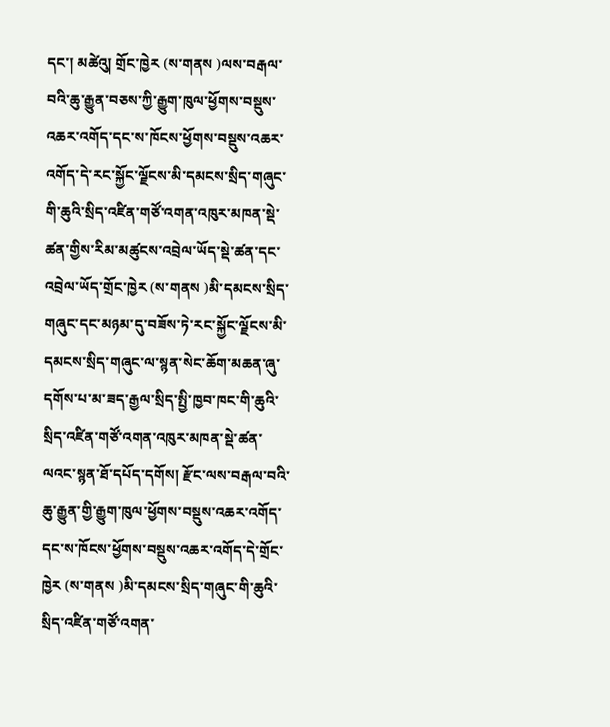དང་། མཚེའུ། གྲོང་ཁྱེར (ས་གནས )ལས་བརྒལ་བའི་ཆུ་རྒྱུན་བཅས་ཀྱི་རྒྱུག་ཁུལ་ཕྱོགས་བསྡུས་འཆར་འགོད་དང་ས་ཁོངས་ཕྱོགས་བསྡུས་འཆར་འགོད་དེ་རང་སྐྱོང་ལྗོངས་མི་དམངས་སྲིད་གཞུང་གི་ཆུའི་སྲིད་འཛིན་གཙོ་འགན་འཁུར་མཁན་སྡེ་ཚན་གྱིས་རིམ་མཚུངས་འབྲེལ་ཡོད་སྡེ་ཚན་དང་འབྲེལ་ཡོད་གྲོང་ཁྱེར (ས་གནས )མི་དམངས་སྲིད་གཞུང་དང་མཉམ་དུ་བཟོས་ཏེ་རང་སྐྱོང་ལྗོངས་མི་དམངས་སྲིད་གཞུང་ལ་སྙན་སེང་ཆོག་མཆན་ཞུ་དགོས་པ་མ་ཟད་རྒྱལ་སྲིད་སྤྱི་ཁྱབ་ཁང་གི་ཆུའི་སྲིད་འཛིན་གཙོ་འགན་འཁུར་མཁན་སྡེ་ཚན་ལའང་སྙན་ཐོ་དཔོད་དགོས། རྫོང་ལས་བརྒལ་བའི་ཆུ་རྒྱུན་གྱི་རྒྱུག་ཁུལ་ཕྱོགས་བསྡུས་འཆར་འགོད་དང་ས་ཁོངས་ཕྱོགས་བསྡུས་འཆར་འགོད་དེ་གྲོང་ཁྱེར (ས་གནས )མི་དམངས་སྲིད་གཞུང་གི་ཆུའི་སྲིད་འཛིན་གཙོ་འགན་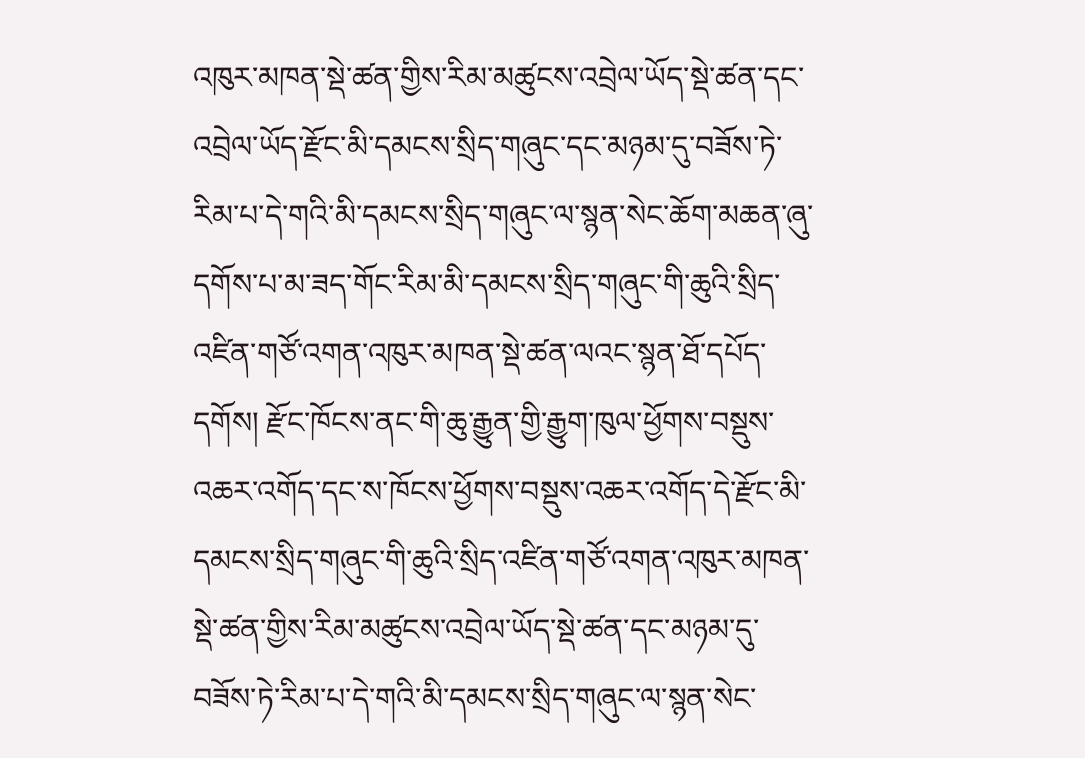འཁུར་མཁན་སྡེ་ཚན་གྱིས་རིམ་མཚུངས་འབྲེལ་ཡོད་སྡེ་ཚན་དང་འབྲེལ་ཡོད་རྫོང་མི་དམངས་སྲིད་གཞུང་དང་མཉམ་དུ་བཟོས་ཏེ་རིམ་པ་དེ་གའི་མི་དམངས་སྲིད་གཞུང་ལ་སྙན་སེང་ཆོག་མཆན་ཞུ་དགོས་པ་མ་ཟད་གོང་རིམ་མི་དམངས་སྲིད་གཞུང་གི་ཆུའི་སྲིད་འཛིན་གཙོ་འགན་འཁུར་མཁན་སྡེ་ཚན་ལའང་སྙན་ཐོ་དཔོད་དགོས། རྫོང་ཁོངས་ནང་གི་ཆུ་རྒྱུན་གྱི་རྒྱུག་ཁུལ་ཕྱོགས་བསྡུས་འཆར་འགོད་དང་ས་ཁོངས་ཕྱོགས་བསྡུས་འཆར་འགོད་དེ་རྫོང་མི་དམངས་སྲིད་གཞུང་གི་ཆུའི་སྲིད་འཛིན་གཙོ་འགན་འཁུར་མཁན་སྡེ་ཚན་གྱིས་རིམ་མཚུངས་འབྲེལ་ཡོད་སྡེ་ཚན་དང་མཉམ་དུ་བཟོས་ཏེ་རིམ་པ་དེ་གའི་མི་དམངས་སྲིད་གཞུང་ལ་སྙན་སེང་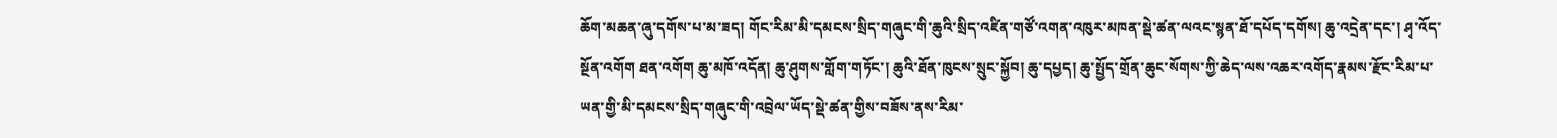ཆོག་མཆན་ཞུ་དགོས་པ་མ་ཟད། གོང་རིམ་མི་དམངས་སྲིད་གཞུང་གི་ཆུའི་སྲིད་འཛིན་གཙོ་འགན་འཁུར་མཁན་སྡེ་ཚན་ལའང་སྙན་ཐོ་དཔོད་དགོས། ཆུ་འདྲེན་དང་། ཤྭ་འོད་སྔོན་འགོག ཐན་འགོག ཆུ་མཁོ་འདོན། ཆུ་ཤུགས་གློག་གཏོང་། ཆུའི་ཐོན་ཁུངས་སྲུང་སྐྱོབ། ཆུ་དཔྱད། ཆུ་སྤྱོད་གྲོན་ཆུང་སོགས་ཀྱི་ཆེད་ལས་འཆར་འགོད་རྣམས་རྫོང་རིམ་པ་ཡན་གྱི་མི་དམངས་སྲིད་གཞུང་གི་འབྲེལ་ཡོད་སྡེ་ཚན་གྱིས་བཟོས་ནས་རིམ་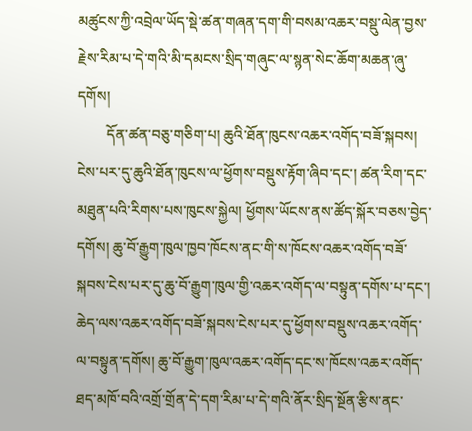མཚུངས་ཀྱི་འབྲེལ་ཡོད་སྡེ་ཚན་གཞན་དག་གི་བསམ་འཆར་བསྡུ་ལེན་བྱས་རྗེས་རིམ་པ་དེ་གའི་མི་དམངས་སྲིད་གཞུང་ལ་སྙན་སེང་ཆོག་མཆན་ཞུ་དགོས།
        དོན་ཚན་བཅུ་གཅིག་པ། ཆུའི་ཐོན་ཁུངས་འཆར་འགོད་བཟོ་སྐབས། ངེས་པར་དུ་ཆུའི་ཐོན་ཁུངས་ལ་ཕྱོགས་བསྡུས་རྟོག་ཞིབ་དང་། ཚན་རིག་དང་མཐུན་པའི་རིགས་པས་ཁུངས་སྐྱེལ། ཕྱོགས་ཡོངས་ནས་ཚོད་སྐོར་བཅས་བྱེད་དགོས། ཆུ་བོ་རྒྱུག་ཁུལ་ཁྱབ་ཁོངས་ནང་གི་ས་ཁོངས་འཆར་འགོད་བཟོ་སྐབས་ངེས་པར་དུ་ཆུ་བོ་རྒྱུག་ཁུལ་གྱི་འཆར་འགོད་ལ་བསྟུན་དགོས་པ་དང་། ཆེད་ལས་འཆར་འགོད་བཟོ་སྐབས་ངེས་པར་དུ་ཕྱོགས་བསྡུས་འཆར་འགོད་ལ་བསྟུན་དགོས། ཆུ་བོ་རྒྱུག་ཁུལ་འཆར་འགོད་དང་ས་ཁོངས་འཆར་འགོད་ཐད་མཁོ་བའི་འགྲོ་གྲོན་དེ་དག་རིམ་པ་དེ་གའི་ནོར་སྲིད་སྔོན་རྩིས་ནང་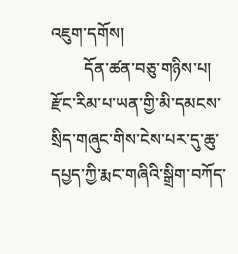འཇུག་དགོས།
        དོན་ཚན་བཅུ་གཉིས་པ། རྫོང་རིམ་པ་ཡན་གྱི་མི་དམངས་སྲིད་གཞུང་གིས་ངེས་པར་དུ་ཆུ་དཔྱད་ཀྱི་རྨང་གཞིའི་སྒྲིག་བཀོད་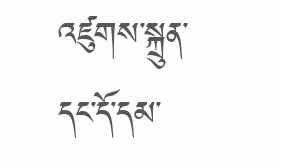འཛུགས་སྐྲུན་དང་དོ་དམ་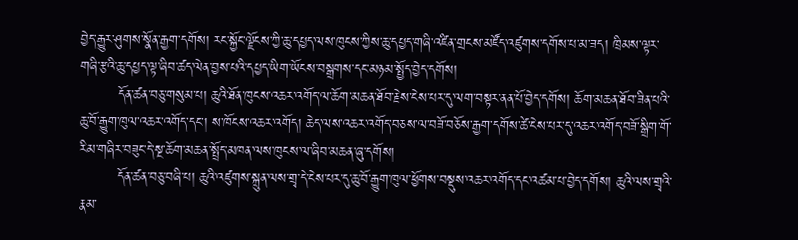བྱེད་རྒྱུར་ཤུགས་སྣོན་རྒྱག་དགོས། རང་སྐྱོང་ལྗོངས་ཀྱི་ཆུ་དཔྱད་ལས་ཁུངས་ཀྱིས་ཆུ་དཔྱད་གཞི་འཛིན་གྲངས་མཛོད་འཛུགས་དགོས་པ་མ་ཟད། ཁྲིམས་ལྟར་གཞི་རྩའི་ཆུ་དཔྱད་ལྟ་ཞིབ་ཚད་ལེན་བྱས་པའི་དཔྱད་ཡིག་ཡོངས་བསྒྲགས་དང་མཉམ་སྤྱོད་བྱེད་དགོས།
        དོན་ཚན་བཅུ་གསུམ་པ། ཆུའི་ཐོན་ཁུངས་འཆར་འགོད་ལ་ཆོག་མཆན་ཐོབ་རྗེས་ངེས་པར་དུ་ལག་བསྟར་ནན་པོ་བྱེད་དགོས། ཆོག་མཆན་ཐོབ་ཟིན་པའི་ཆུ་བོ་རྒྱུག་ཁུལ་འཆར་འགོད་དང་། ས་ཁོངས་འཆར་འགོད། ཆེད་ལས་འཆར་འགོད་བཅས་ལ་བཟོ་བཅོས་རྒྱག་དགོས་ཚེ་ངེས་པར་དུ་འཆར་འགོད་བཟོ་སྒྲིག་གོ་རིམ་གཞིར་བཟུང་དེ་སྔ་ཆོག་མཆན་སྤྲོད་མཁན་ལས་ཁུངས་ལ་ཞིབ་མཆན་ཞུ་དགོས།
        དོན་ཚན་བཅུ་བཞི་པ། ཆུའི་འཛུགས་སྐྲུན་ལས་གྲྭ་དེ་ངེས་པར་དུ་ཆུ་བོ་རྒྱུག་ཁུལ་ཕྱོགས་བསྡུས་འཆར་འགོད་དང་འཚམ་པ་བྱེད་དགོས། ཆུའི་ལས་གྲྭའི་རྣམ་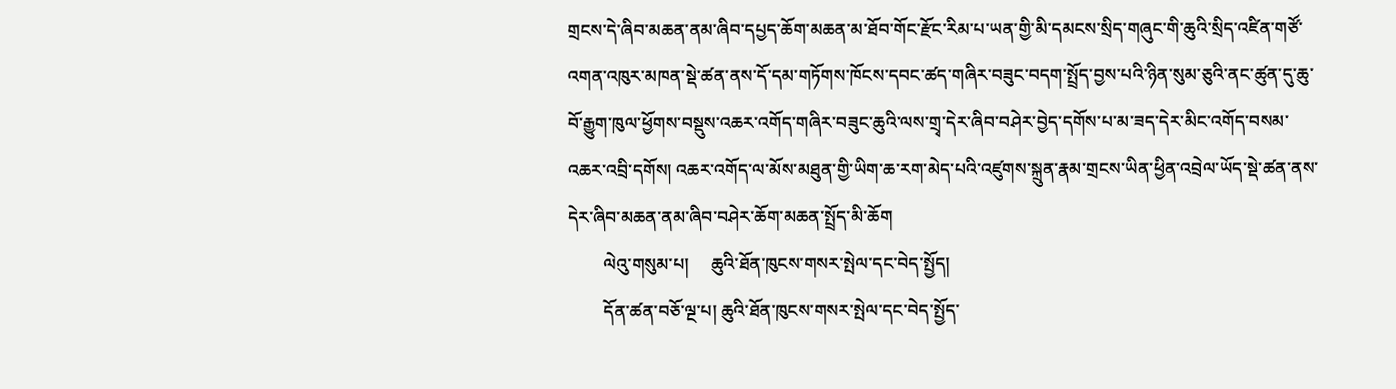གྲངས་དེ་ཞིབ་མཆན་ནམ་ཞིབ་དཔྱད་ཆོག་མཆན་མ་ཐོབ་གོང་རྫོང་རིམ་པ་ཡན་གྱི་མི་དམངས་སྲིད་གཞུང་གི་ཆུའི་སྲིད་འཛིན་གཙོ་འགན་འཁུར་མཁན་སྡེ་ཚན་ནས་དོ་དམ་གཏོགས་ཁོངས་དབང་ཚད་གཞིར་བཟུང་བདག་སྤྲོད་བྱས་པའི་ཉིན་སུམ་ཅུའི་ནང་ཚུན་དུ་ཆུ་བོ་རྒྱུག་ཁུལ་ཕྱོགས་བསྡུས་འཆར་འགོད་གཞིར་བཟུང་ཆུའི་ལས་གྲྭ་དེར་ཞིབ་བཤེར་བྱེད་དགོས་པ་མ་ཟད་དེར་མིང་འགོད་བསམ་འཆར་འབྲི་དགོས། འཆར་འགོད་ལ་མོས་མཐུན་གྱི་ཡིག་ཆ་རག་མེད་པའི་འཛུགས་སྐྲུན་རྣམ་གྲངས་ཡིན་ཕྱིན་འབྲེལ་ཡོད་སྡེ་ཚན་ནས་དེར་ཞིབ་མཆན་ནམ་ཞིབ་བཤེར་ཆོག་མཆན་སྤྲོད་མི་ཆོག
        ལེའུ་གསུམ་པ།     ཆུའི་ཐོན་ཁུངས་གསར་སྤེལ་དང་བེད་སྤྱོད།
        དོན་ཚན་བཅོ་ལྔ་པ། ཆུའི་ཐོན་ཁུངས་གསར་སྤེལ་དང་བེད་སྤྱོད་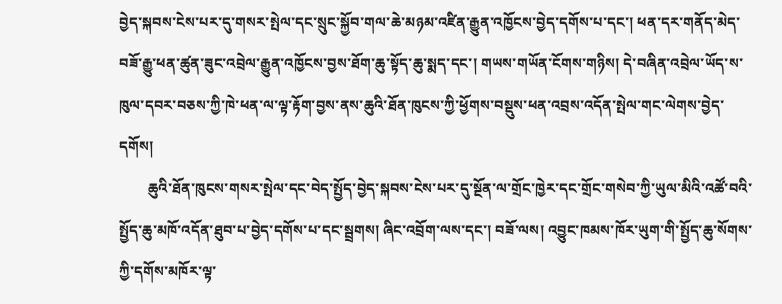བྱེད་སྐབས་ངེས་པར་དུ་གསར་སྤེལ་དང་སྲུང་སྐྱོབ་གལ་ཆེ་མཉམ་འཛིན་རྒྱུན་འཁྱོངས་བྱེད་དགོས་པ་དང་། ཕན་དར་གནོད་མེད་བཟོ་རྒྱུ་ཕན་ཚུན་ཟུང་འབྲེལ་རྒྱུན་འཁྱོངས་བྱས་ཐོག་ཆུ་སྟོད་ཆུ་སྨད་དང་། གཡས་གཡོན་ངོགས་གཉིས། དེ་བཞིན་འབྲེལ་ཡོད་ས་ཁུལ་དབར་བཅས་ཀྱི་ཁེ་ཕན་ལ་ལྟ་རྟོག་བྱས་ནས་ཆུའི་ཐོན་ཁུངས་ཀྱི་ཕྱོགས་བསྡུས་ཕན་འབྲས་འདོན་སྤེལ་གང་ལེགས་བྱེད་དགོས།
        ཆུའི་ཐོན་ཁུངས་གསར་སྤེལ་དང་བེད་སྤྱོད་བྱེད་སྐབས་ངེས་པར་དུ་སྔོན་ལ་གྲོང་ཁྱེར་དང་གྲོང་གསེབ་ཀྱི་ཡུལ་མིའི་འཚོ་བའི་སྤྱོད་ཆུ་མཁོ་འདོན་ཐུབ་པ་བྱེད་དགོས་པ་དང་སྦྲགས། ཞིང་འབྲོག་ལས་དང་། བཟོ་ལས། འབྱུང་ཁམས་ཁོར་ཡུག་གི་སྤྱོད་ཆུ་སོགས་ཀྱི་དགོས་མཁོར་ལྟ་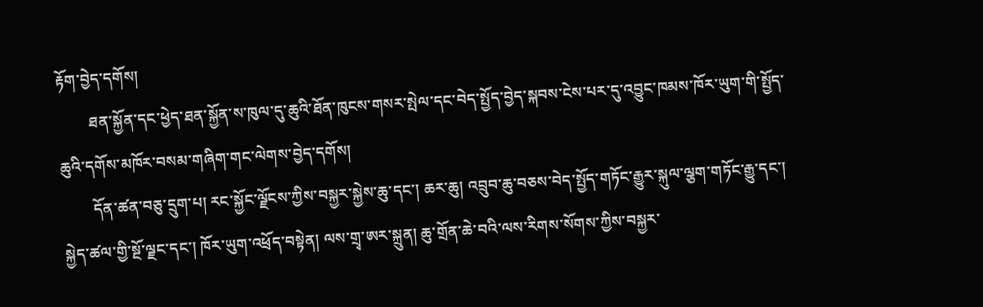རྟོག་བྱེད་དགོས།
        ཐན་སྐྱོན་དང་ཕྱེད་ཐན་སྐྱོན་ས་ཁུལ་དུ་ཆུའི་ཐོན་ཁུངས་གསར་སྤེལ་དང་བེད་སྤྱོད་བྱེད་སྐབས་ངེས་པར་དུ་འབྱུང་ཁམས་ཁོར་ཡུག་གི་སྤྱོད་ཆུའི་དགོས་མཁོར་བསམ་གཞིག་གང་ལེགས་བྱེད་དགོས།
        དོན་ཚན་བཅུ་དྲུག་པ། རང་སྐྱོང་ལྗོངས་ཀྱིས་བསྐྱར་སྐྱེས་ཆུ་དང་། ཆར་ཆུ། འབྲུབ་ཆུ་བཅས་བེད་སྤྱོད་གཏོང་རྒྱུར་སྐུལ་ལྕག་གཏོང་རྒྱུ་དང་། སྐྱེད་ཚལ་གྱི་སྔོ་ལྗང་དང་། ཁོར་ཡུག་འཕྲོད་བསྟེན། ལས་གྲྭ་ཨར་སྐྲུན། ཆུ་གྲོན་ཆེ་བའི་ལས་རིགས་སོགས་ཀྱིས་བསྐྱར་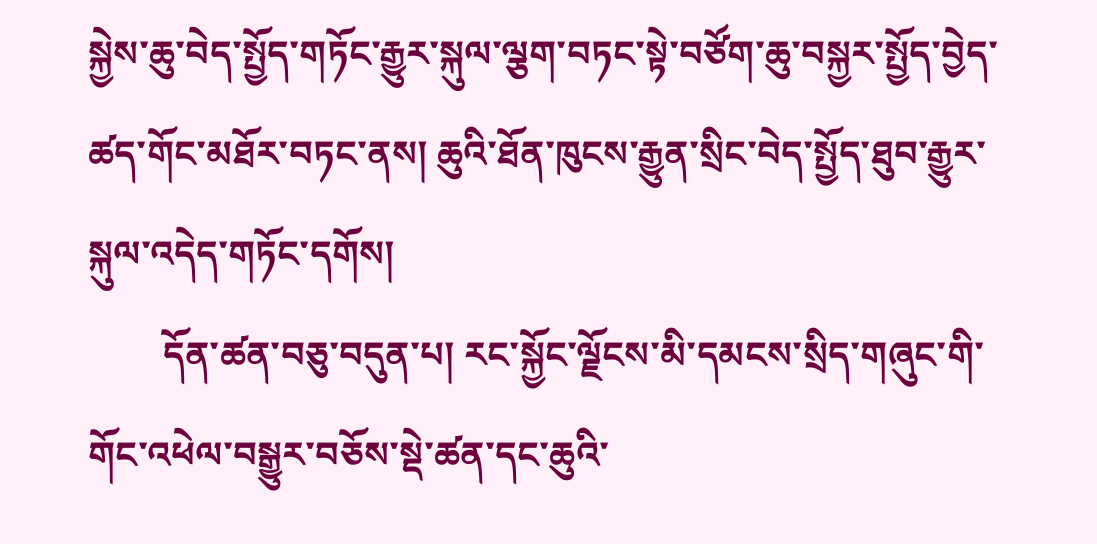སྐྱེས་ཆུ་བེད་སྤྱོད་གཏོང་རྒྱུར་སྐུལ་ལྕག་བཏང་སྟེ་བཙོག་ཆུ་བསྐྱར་སྤྱོད་བྱེད་ཚད་གོང་མཐོར་བཏང་ནས། ཆུའི་ཐོན་ཁུངས་རྒྱུན་སྲིང་བེད་སྤྱོད་ཐུབ་རྒྱུར་སྐུལ་འདེད་གཏོང་དགོས།
        དོན་ཚན་བཅུ་བདུན་པ། རང་སྐྱོང་ལྗོངས་མི་དམངས་སྲིད་གཞུང་གི་གོང་འཕེལ་བསྒྱུར་བཅོས་སྡེ་ཚན་དང་ཆུའི་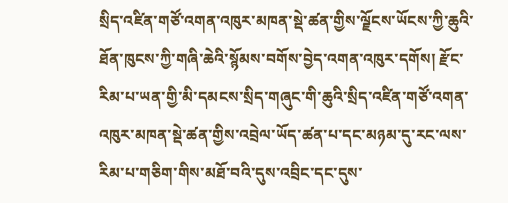སྲིད་འཛིན་གཙོ་འགན་འཁུར་མཁན་སྡེ་ཚན་གྱིས་ལྗོངས་ཡོངས་ཀྱི་ཆུའི་ཐོན་ཁུངས་ཀྱི་གཞི་ཆེའི་སྙོམས་བགོས་བྱེད་འགན་འཁུར་དགོས། རྫོང་རིམ་པ་ཡན་གྱི་མི་དམངས་སྲིད་གཞུང་གི་ཆུའི་སྲིད་འཛིན་གཙོ་འགན་འཁུར་མཁན་སྡེ་ཚན་གྱིས་འབྲེལ་ཡོད་ཚན་པ་དང་མཉམ་དུ་རང་ལས་རིམ་པ་གཅིག་གིས་མཐོ་བའི་དུས་འབྲིང་དང་དུས་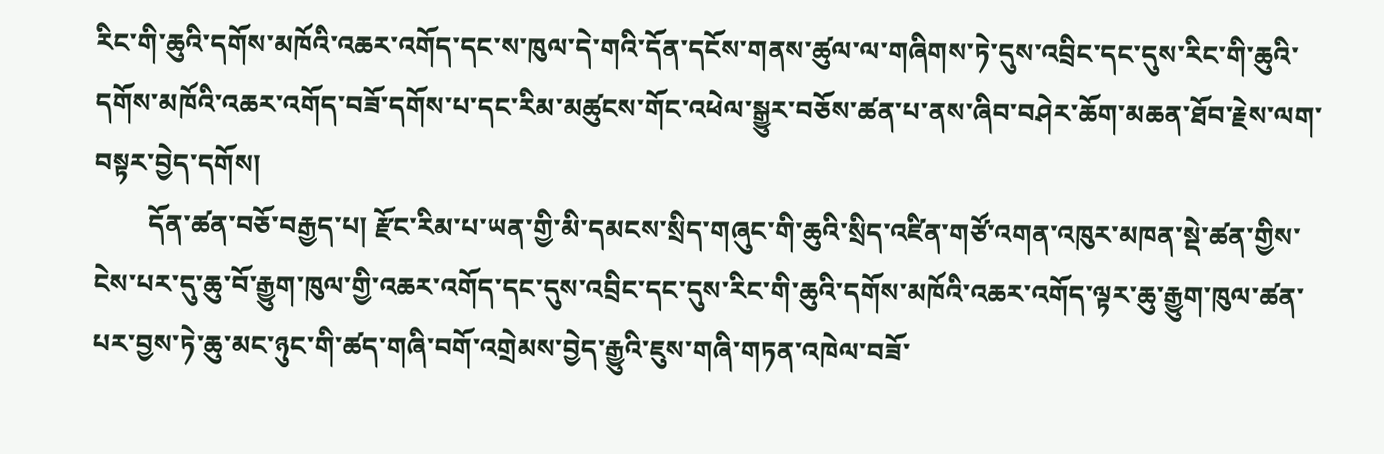རིང་གི་ཆུའི་དགོས་མཁོའི་འཆར་འགོད་དང་ས་ཁུལ་དེ་གའི་དོན་དངོས་གནས་ཚུལ་ལ་གཞིགས་ཏེ་དུས་འབྲིང་དང་དུས་རིང་གི་ཆུའི་དགོས་མཁོའི་འཆར་འགོད་བཟོ་དགོས་པ་དང་རིམ་མཚུངས་གོང་འཕེལ་སྒྱུར་བཅོས་ཚན་པ་ནས་ཞིབ་བཤེར་ཆོག་མཆན་ཐོབ་རྗེས་ལག་བསྟར་བྱེད་དགོས།
        དོན་ཚན་བཅོ་བརྒྱད་པ། རྫོང་རིམ་པ་ཡན་གྱི་མི་དམངས་སྲིད་གཞུང་གི་ཆུའི་སྲིད་འཛིན་གཙོ་འགན་འཁུར་མཁན་སྡེ་ཚན་གྱིས་ངེས་པར་དུ་ཆུ་བོ་རྒྱུག་ཁུལ་གྱི་འཆར་འགོད་དང་དུས་འབྲིང་དང་དུས་རིང་གི་ཆུའི་དགོས་མཁོའི་འཆར་འགོད་ལྟར་ཆུ་རྒྱུག་ཁུལ་ཚན་པར་བྱས་ཏེ་ཆུ་མང་ཉུང་གི་ཚད་གཞི་བགོ་འགྲེམས་བྱེད་རྒྱུའི་ཇུས་གཞི་གཏན་འཁེལ་བཟོ་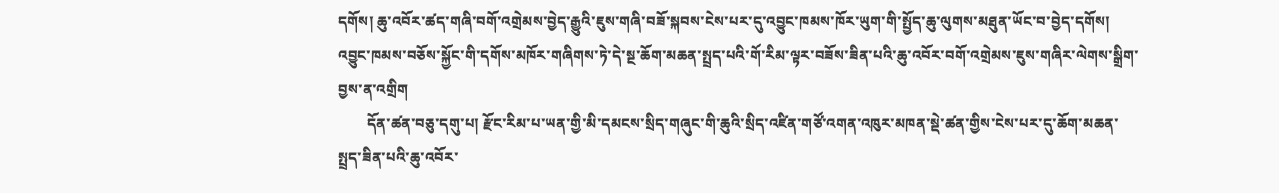དགོས། ཆུ་འབོར་ཚད་གཞི་བགོ་འགྲེམས་བྱེད་རྒྱུའི་ཇུས་གཞི་བཟོ་སྐབས་ངེས་པར་དུ་འབྱུང་ཁམས་ཁོར་ཡུག་གི་སྤྱོད་ཆུ་ལུགས་མཐུན་ཡོང་བ་བྱེད་དགོས། འབྱུང་ཁམས་བཅོས་སྐྱོང་གི་དགོས་མཁོར་གཞིགས་ཏེ་དེ་སྔ་ཆོག་མཆན་སྤྲད་པའི་གོ་རིམ་ལྟར་བཟོས་ཟིན་པའི་ཆུ་འབོར་བགོ་འགྲེམས་ཇུས་གཞིར་ལེགས་སྒྲིག་བྱས་ན་འགྲིག
        དོན་ཚན་བཅུ་དགུ་པ། རྫོང་རིམ་པ་ཡན་གྱི་མི་དམངས་སྲིད་གཞུང་གི་ཆུའི་སྲིད་འཛིན་གཙོ་འགན་འཁུར་མཁན་སྡེ་ཚན་གྱིས་ངེས་པར་དུ་ཆོག་མཆན་སྤྲད་ཟིན་པའི་ཆུ་འབོར་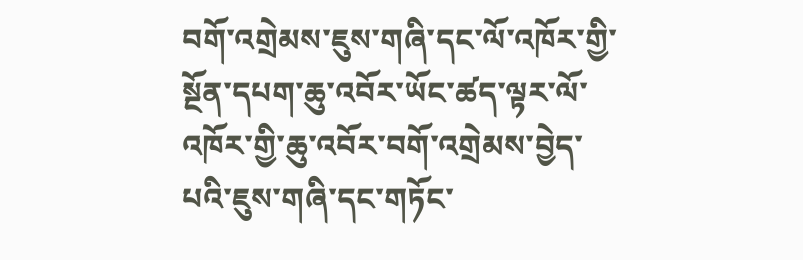བགོ་འགྲེམས་ཇུས་གཞི་དང་ལོ་འཁོར་གྱི་སྔོན་དཔག་ཆུ་འབོར་ཡོང་ཚད་ལྟར་ལོ་འཁོར་གྱི་ཆུ་འབོར་བགོ་འགྲེམས་བྱེད་པའི་ཇུས་གཞི་དང་གཏོང་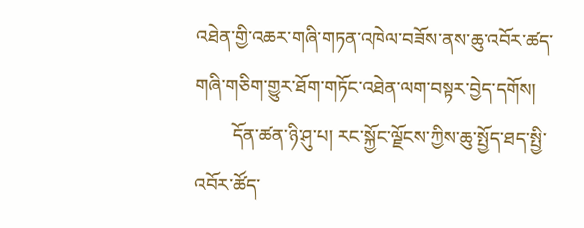འཐེན་གྱི་འཆར་གཞི་གཏན་འཁེལ་བཟོས་ནས་ཆུ་འབོར་ཚད་གཞི་གཅིག་གྱུར་ཐོག་གཏོང་འཐེན་ལག་བསྟར་བྱེད་དགོས།
        དོན་ཚན་ཉི་ཤུ་པ། རང་སྐྱོང་ལྗོངས་ཀྱིས་ཆུ་སྤྱོད་ཐད་སྤྱི་འབོར་ཚོད་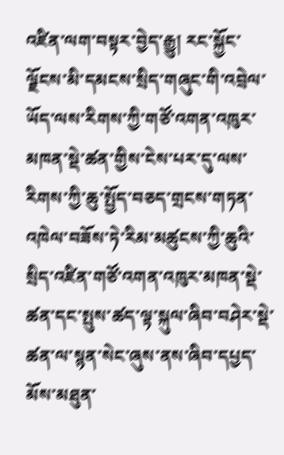འཛིན་ལག་བསྟར་བྱེད་རྒྱུ། རང་སྐྱོང་ལྗོངས་མི་དམངས་སྲིད་གཞུང་གི་འབྲེལ་ཡོད་ལས་རིགས་ཀྱི་གཙོ་འགན་འཁུར་མཁན་སྡེ་ཚན་གྱིས་ངེས་པར་དུ་ལས་རིགས་ཀྱི་ཆུ་སྤྱོད་བཅད་གྲངས་གཏན་འཁེལ་བཟོས་ཏེ་རིམ་མཚུངས་ཀྱི་ཆུའི་སྲིད་འཛིན་གཙོ་འགན་འཁུར་མཁན་སྡེ་ཚན་དང་སྤུས་ཚད་ལྟ་སྐུལ་ཞིབ་བཤེར་སྡེ་ཚན་ལ་སྙན་སེང་ཞུས་ནས་ཞིབ་དཔྱད་མོས་མཐུན་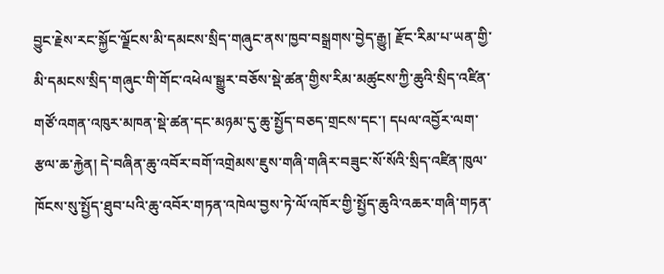བྱུང་རྗེས་རང་སྐྱོང་ལྗོངས་མི་དམངས་སྲིད་གཞུང་ནས་ཁྱབ་བསྒྲགས་བྱེད་རྒྱུ། རྫོང་རིམ་པ་ཡན་གྱི་མི་དམངས་སྲིད་གཞུང་གི་གོང་འཕེལ་སྒྱུར་བཅོས་སྡེ་ཚན་གྱིས་རིམ་མཚུངས་ཀྱི་ཆུའི་སྲིད་འཛིན་གཙོ་འགན་འཁུར་མཁན་སྡེ་ཚན་དང་མཉམ་དུ་ཆུ་སྤྱོད་བཅད་གྲངས་དང་། དཔལ་འབྱོར་ལག་རྩལ་ཆ་རྐྱེན། དེ་བཞིན་ཆུ་འབོར་བགོ་འགྲེམས་ཇུས་གཞི་གཞིར་བཟུང་སོ་སོའི་སྲིད་འཛིན་ཁུལ་ཁོངས་སུ་སྤྱོད་ཐུབ་པའི་ཆུ་འབོར་གཏན་འཁེལ་བྱས་ཏེ་ལོ་འཁོར་གྱི་སྤྱོད་ཆུའི་འཆར་གཞི་གཏན་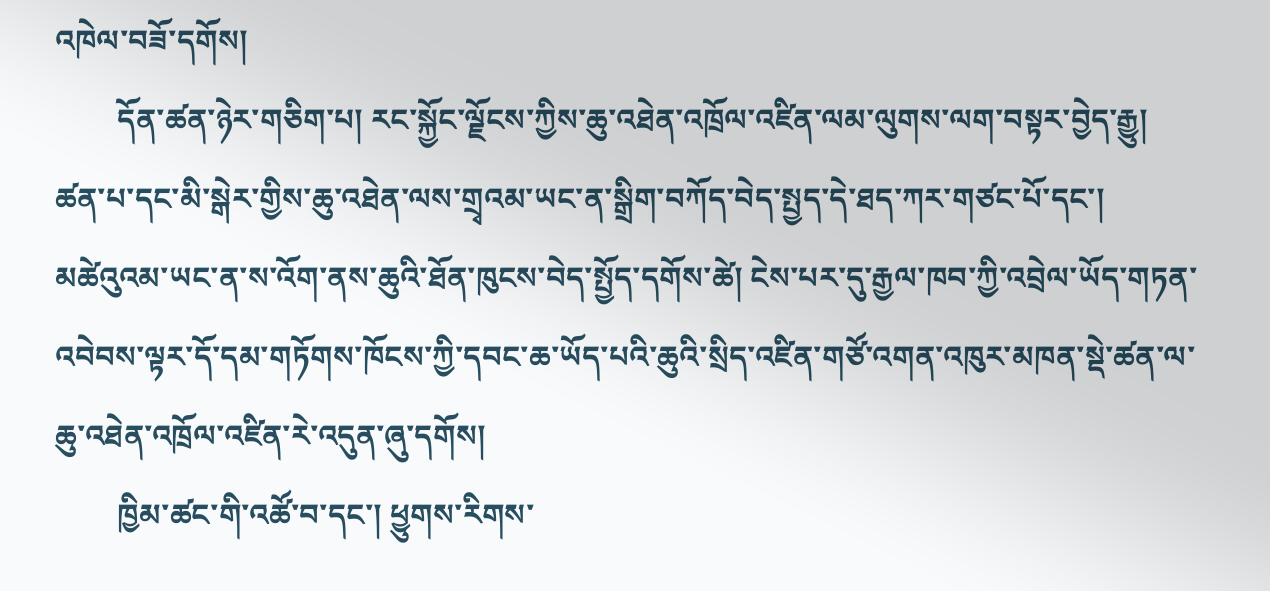འཁེལ་བཟོ་དགོས།
        དོན་ཚན་ཉེར་གཅིག་པ། རང་སྐྱོང་ལྗོངས་ཀྱིས་ཆུ་འཐེན་འཁྲོལ་འཛིན་ལམ་ལུགས་ལག་བསྟར་བྱེད་རྒྱུ། ཚན་པ་དང་མི་སྒེར་གྱིས་ཆུ་འཐེན་ལས་གྲྭའམ་ཡང་ན་སྒྲིག་བཀོད་བེད་སྤྱད་དེ་ཐད་ཀར་གཙང་པོ་དང་། མཚེའུའམ་ཡང་ན་ས་འོག་ནས་ཆུའི་ཐོན་ཁུངས་བེད་སྤྱོད་དགོས་ཚེ། ངེས་པར་དུ་རྒྱལ་ཁབ་ཀྱི་འབྲེལ་ཡོད་གཏན་འབེབས་ལྟར་དོ་དམ་གཏོགས་ཁོངས་ཀྱི་དབང་ཆ་ཡོད་པའི་ཆུའི་སྲིད་འཛིན་གཙོ་འགན་འཁུར་མཁན་སྡེ་ཚན་ལ་ཆུ་འཐེན་འཁྲོལ་འཛིན་རེ་འདུན་ཞུ་དགོས།
        ཁྱིམ་ཚང་གི་འཚོ་བ་དང་། ཕྱུགས་རིགས་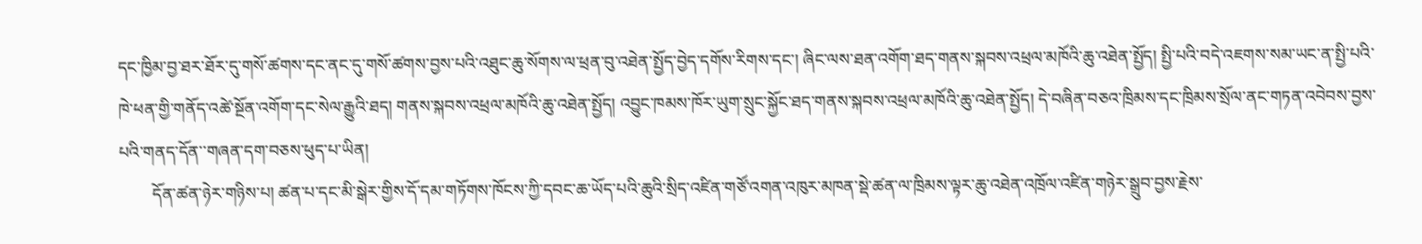དང་ཁྱིམ་བྱ་ཐར་ཐོར་དུ་གསོ་ཚགས་དང་ནང་དུ་གསོ་ཚགས་བྱས་པའི་འཐུང་ཆུ་སོགས་ལ་ཕྲན་བུ་འཐེན་སྤྱོད་བྱེད་དགོས་རིགས་དང་། ཞིང་ལས་ཐན་འགོག་ཐད་གནས་སྐབས་འཕྲལ་མཁོའི་ཆུ་འཐེན་སྤྱོད། སྤྱི་པའི་བདེ་འཇགས་སམ་ཡང་ན་སྤྱི་པའི་ཁེ་ཕན་གྱི་གནོད་འཚེ་སྔོན་འགོག་དང་སེལ་རྒྱུའི་ཐད། གནས་སྐབས་འཕྲལ་མཁོའི་ཆུ་འཐེན་སྤྱོད། འབྱུང་ཁམས་ཁོར་ཡུག་སྲུང་སྐྱོང་ཐད་གནས་སྐབས་འཕྲལ་མཁོའི་ཆུ་འཐེན་སྤྱོད། དེ་བཞིན་བཅའ་ཁྲིམས་དང་ཁྲིམས་སྲོལ་ནང་གཏན་འབེབས་བྱས་པའི་གནད་དོན་་གཞན་དག་བཅས་ཕུད་པ་ཡིན།
        དོན་ཚན་ཉེར་གཉིས་པ། ཚན་པ་དང་མི་སྒེར་གྱིས་དོ་དམ་གཏོགས་ཁོངས་ཀྱི་དབང་ཆ་ཡོད་པའི་ཆུའི་སྲིད་འཛིན་གཙོ་འགན་འཁུར་མཁན་སྡེ་ཚན་ལ་ཁྲིམས་ལྟར་ཆུ་འཐེན་འཁྲོལ་འཛིན་གཉེར་སྒྲུབ་བྱས་རྗེས་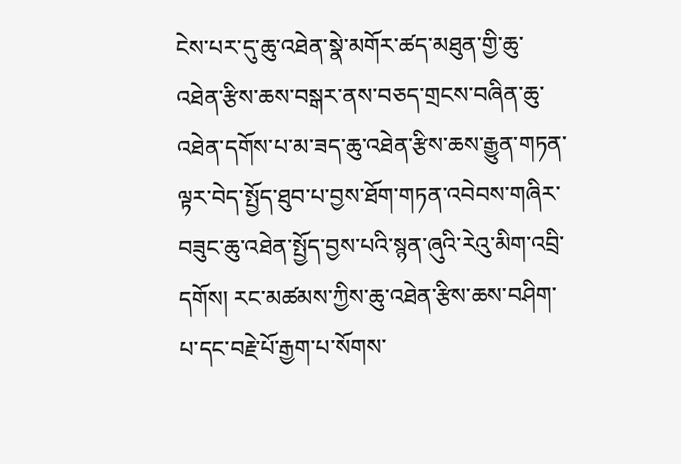ངེས་པར་དུ་ཆུ་འཐེན་སྣེ་མགོར་ཚད་མཐུན་གྱི་ཆུ་འཐེན་རྩིས་ཆས་བསྒར་ནས་བཅད་གྲངས་བཞིན་ཆུ་འཐེན་དགོས་པ་མ་ཟད་ཆུ་འཐེན་རྩིས་ཆས་རྒྱུན་གཏན་ལྟར་བེད་སྤྱོད་ཐུབ་པ་བྱས་ཐོག་གཏན་འབེབས་གཞིར་བཟུང་ཆུ་འཐེན་སྤྱོད་བྱས་པའི་སྙན་ཞུའི་རེའུ་མིག་འབྲི་དགོས། རང་མཚམས་ཀྱིས་ཆུ་འཐེན་རྩིས་ཆས་བཤིག་པ་དང་བརྗེ་པོ་རྒྱག་པ་སོགས་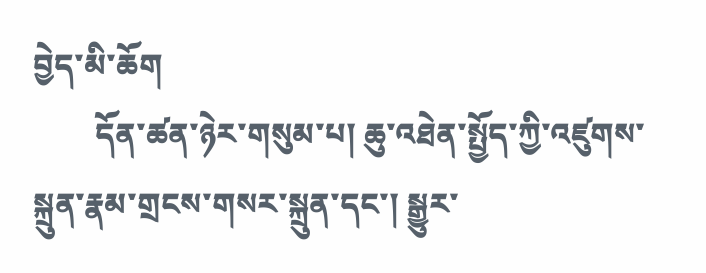བྱེད་མི་ཆོག
        དོན་ཚན་ཉེར་གསུམ་པ། ཆུ་འཐེན་སྤྱོད་ཀྱི་འཛུགས་སྐྲུན་རྣམ་གྲངས་གསར་སྐྲུན་དང་། སྒྱུར་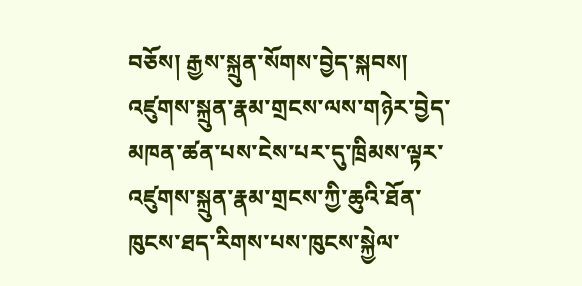བཅོས། རྒྱས་སྐྲུན་སོགས་བྱེད་སྐབས། འཛུགས་སྐྲུན་རྣམ་གྲངས་ལས་གཉེར་བྱེད་མཁན་ཚན་པས་ངེས་པར་དུ་ཁྲིམས་ལྟར་འཛུགས་སྐྲུན་རྣམ་གྲངས་ཀྱི་ཆུའི་ཐོན་ཁུངས་ཐད་རིགས་པས་ཁུངས་སྐྱེལ་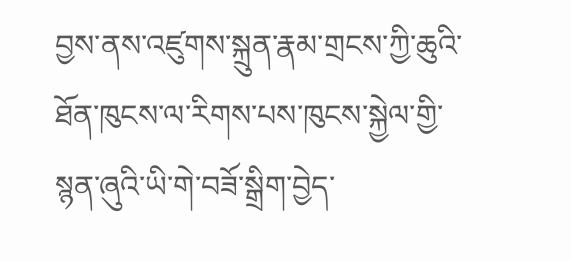བྱས་ནས་འཛུགས་སྐྲུན་རྣམ་གྲངས་ཀྱི་ཆུའི་ཐོན་ཁུངས་ལ་རིགས་པས་ཁུངས་སྐྱེལ་གྱི་སྙན་ཞུའི་ཡི་གེ་བཟོ་སྒྲིག་བྱེད་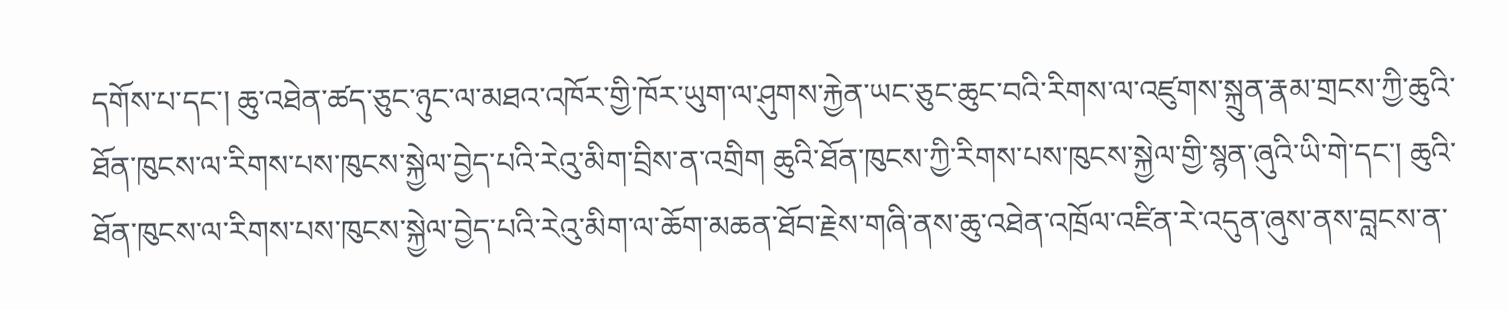དགོས་པ་དང་། ཆུ་འཐེན་ཚད་ཅུང་ཉུང་ལ་མཐའ་འཁོར་གྱི་ཁོར་ཡུག་ལ་ཤུགས་རྐྱེན་ཡང་ཅུང་ཆུང་བའི་རིགས་ལ་འཛུགས་སྐྲུན་རྣམ་གྲངས་ཀྱི་ཆུའི་ཐོན་ཁུངས་ལ་རིགས་པས་ཁུངས་སྐྱེལ་བྱེད་པའི་རེའུ་མིག་བྲིས་ན་འགྲིག ཆུའི་ཐོན་ཁུངས་ཀྱི་རིགས་པས་ཁུངས་སྐྱེལ་གྱི་སྙན་ཞུའི་ཡི་གེ་དང་། ཆུའི་ཐོན་ཁུངས་ལ་རིགས་པས་ཁུངས་སྐྱེལ་བྱེད་པའི་རེའུ་མིག་ལ་ཆོག་མཆན་ཐོབ་རྗེས་གཞི་ནས་ཆུ་འཐེན་འཁྲོལ་འཛིན་རེ་འདུན་ཞུས་ནས་བླངས་ན་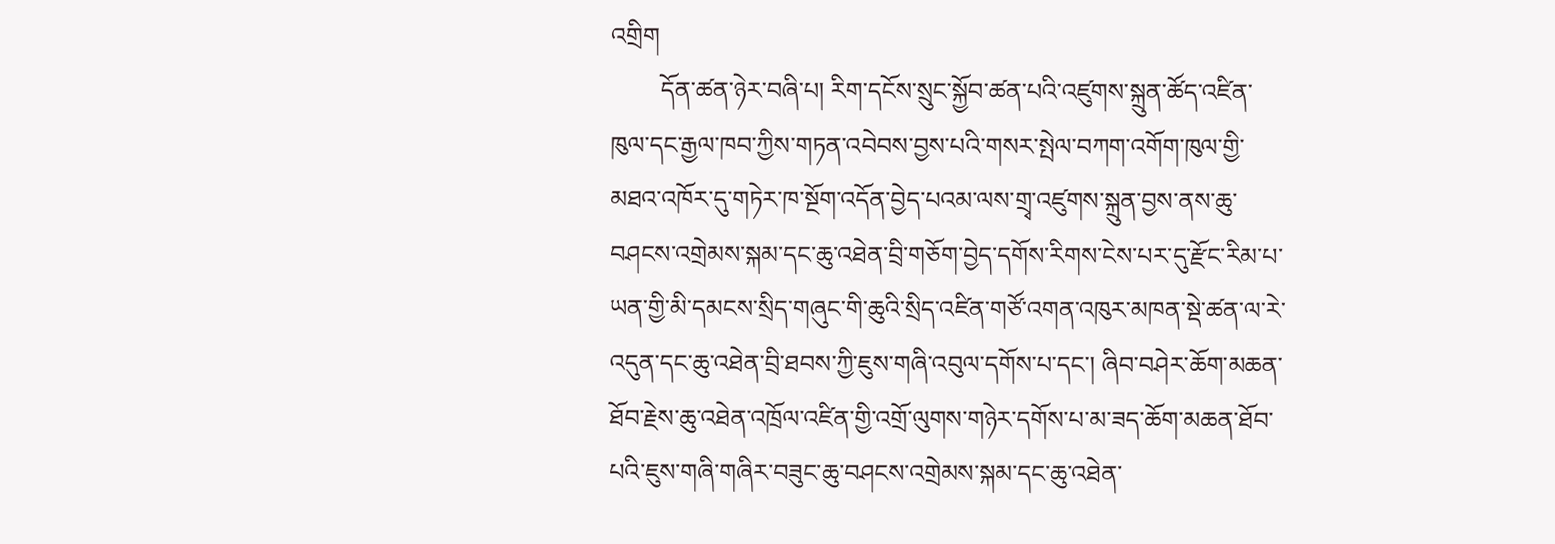འགྲིག
        དོན་ཚན་ཉེར་བཞི་པ། རིག་དངོས་སྲུང་སྐྱོབ་ཚན་པའི་འཛུགས་སྐྲུན་ཚོད་འཛིན་ཁུལ་དང་རྒྱལ་ཁབ་ཀྱིས་གཏན་འབེབས་བྱས་པའི་གསར་སྤེལ་བཀག་འགོག་ཁུལ་གྱི་མཐའ་འཁོར་དུ་གཏེར་ཁ་སྔོག་འདོན་བྱེད་པའམ་ལས་གྲྭ་འཛུགས་སྐྲུན་བྱས་ནས་ཆུ་བཤངས་འགྲེམས་སྐམ་དང་ཆུ་འཐེན་བྲི་གཅོག་བྱེད་དགོས་རིགས་ངེས་པར་དུ་རྫོང་རིམ་པ་ཡན་གྱི་མི་དམངས་སྲིད་གཞུང་གི་ཆུའི་སྲིད་འཛིན་གཙོ་འགན་འཁུར་མཁན་སྡེ་ཚན་ལ་རེ་འདུན་དང་ཆུ་འཐེན་བྲི་ཐབས་ཀྱི་ཇུས་གཞི་འབུལ་དགོས་པ་དང་། ཞིབ་བཤེར་ཆོག་མཆན་ཐོབ་རྗེས་ཆུ་འཐེན་འཁྲོལ་འཛིན་གྱི་འགྲོ་ལུགས་གཉེར་དགོས་པ་མ་ཟད་ཆོག་མཆན་ཐོབ་པའི་ཇུས་གཞི་གཞིར་བཟུང་ཆུ་བཤངས་འགྲེམས་སྐམ་དང་ཆུ་འཐེན་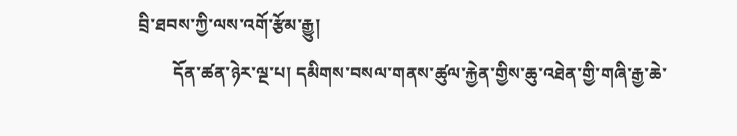བྲི་ཐབས་ཀྱི་ལས་འགོ་རྩོམ་རྒྱུ།
        དོན་ཚན་ཉེར་ལྔ་པ། དམིགས་བསལ་གནས་ཚུལ་རྐྱེན་གྱིས་ཆུ་འཐེན་གྱི་གཞི་རྒྱ་ཆེ་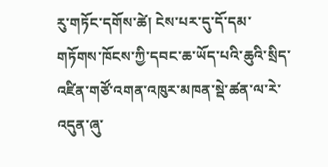རུ་གཏོང་དགོས་ཚེ། ངེས་པར་དུ་དོ་དམ་གཏོགས་ཁོངས་ཀྱི་དབང་ཆ་ཡོད་པའི་ཆུའི་སྲིད་འཛིན་གཙོ་འགན་འཁུར་མཁན་སྡེ་ཚན་ལ་རེ་འདུན་ཞུ་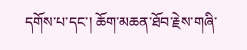དགོས་པ་དང་། ཆོག་མཆན་ཐོབ་རྗེས་གཞི་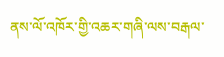ནས་ལོ་འཁོར་གྱི་འཆར་གཞི་ལས་བརྒལ་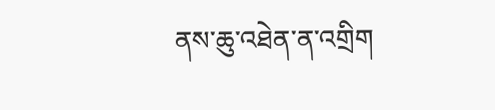ནས་ཆུ་འཐེན་ན་འགྲིག